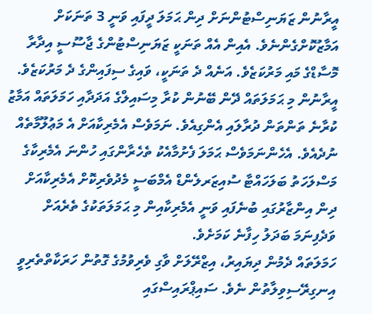އީރާނުން ޒަޔަނިސްޓުންނަށް ދިން ޙަމަލަ ދީފައި ވަނީ 3 ތަނަކަށް އަމާޒުކޮށްގެންނެވެ. އެއިން އެއް ތަނަކީ ޒަޔަނިސްޓުންގެ ޖާސޫސީ އިދާރާ މޮސާޑްގެ މައި މަރުކަޒެވެ. އަނެއް ދެ ތަނަކީ، ވައިގެ ސިފައިންގެ ދެ މަރުކަޒެވެ.
އީރާނުން މި ޙަމަލަތައް ދޭން ބޭނުން ކުރާ މިސައިލްގެ އަދަދާއި ހަމަލަތައް އަމާޒު ކުރާނެ ތަންތަން ދުރާލައި އެންގިއެވެ. ނަމަވެސް އެމެރިކާއަށް އެ މަޢުލޫމާތެއް ނުދެއެވެ. އެހެންނަމަވެސް ޙަމަލަ ފެށުމާއެކު ތެހެރާންގައި ހުންނަ އެމެރިކާގެ މަސްލަހަތު ބަލަހައްޓާ ސުއިޒަރލެންޑް އެމްބަސީ މެދުވެރިކޮށް އެމެރިކާއަށް ދިން އިންޒާރުގައި ބުނެފައި ވަނީ އެމެރިކާއިން މި ޙަމަލަތަކުގެ ތެރެއަށް ވަދެފިނަމަ ބަދަލު ހިފާނެ ކަމަށެވެ.
ހަމަލަތައް ދެމުން ދިޔައިރު، އިޒްރޭލަށް ވާގި ވެރިވުމުގެ ގޮތުން ހަރަކާތްތެރިވީ އިނގިރޭސިވިލާތުން ނެވެ. ސައިޕްރައިސްގައި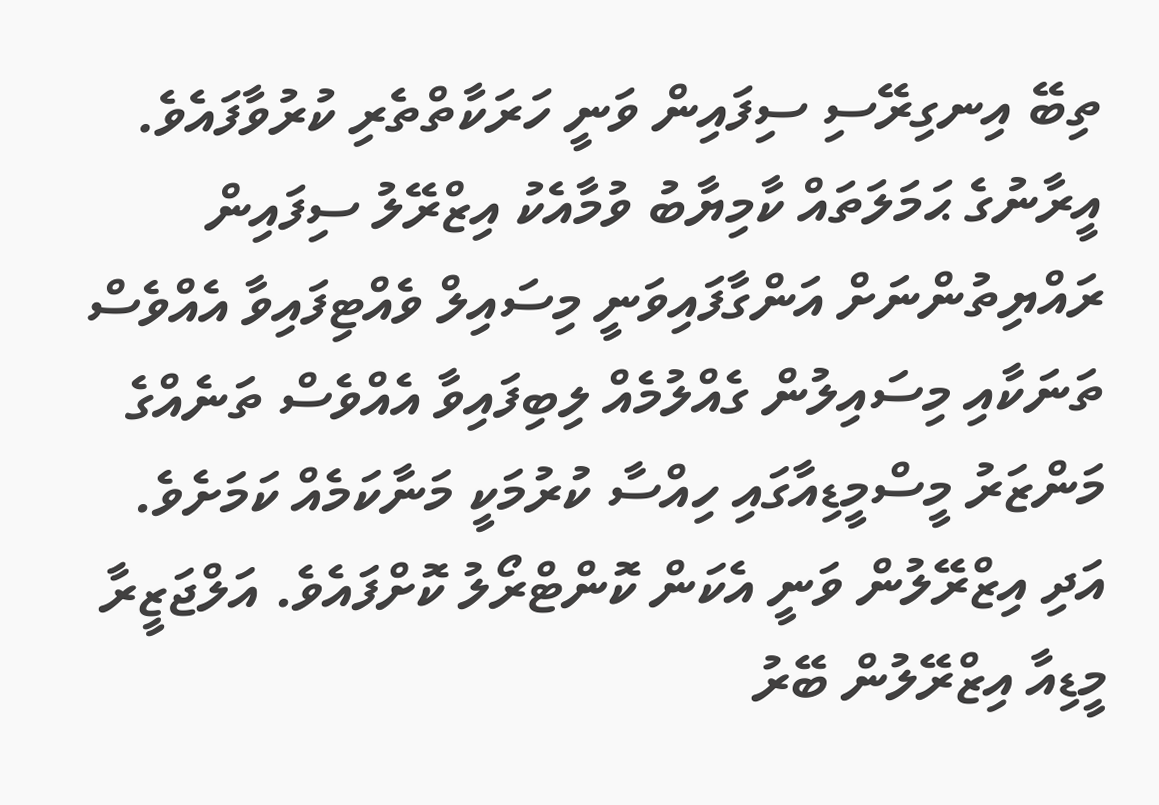ތިބޭ އިނގިރޭސި ސިފައިން ވަނީ ހަރަކާތްތެރި ކުރުވާފައެވެ.
އީރާނުގެ ޙަމަލަތައް ކާމިޔާބު ވުމާއެކު އިޒްރޭލު ސިފައިން ރައްޔިތުންނަށް އަންގާފައިވަނީ މިސައިލް ވެއްޓިފައިވާ އެއްވެސް ތަނަކާއި މިސައިލުން ގެއްލުމެއް ލިބިފައިވާ އެއްވެސް ތަނެއްގެ މަންޒަރު މީސްމީޑިއާގައި ހިއްސާ ކުރުމަކީ މަނާކަމެއް ކަމަށެވެ. އަދި އިޒްރޭލުން ވަނީ އެކަން ކޮންޓްރޯލު ކޮށްފައެވެ. އަލްޖަޒީރާ މީޑިއާ އިޒްރޭލުން ބޭރު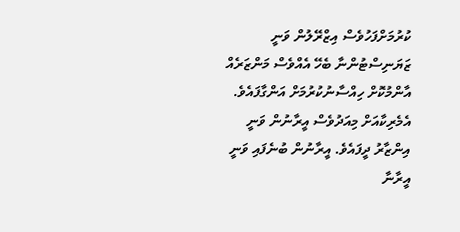ކުރުމަށްފަހުވެސް އިޒްރޭލުން ވަނީ ޒަޔަނިސްޓުންނާ ބެހޭ އެއްވެސް މަންޒަރެއް އާންމުކޮށް ހިއްސާނުކުރުމަށް އަންގާފައެވެ.
އެމެރިކާއަށް މިއަދުވެސް އީރާނުން ވަނީ އިންޒާރު ދީފައެވެ. އީރާނުން ބުނެފައި ވަނީ އީރާނާ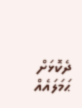ދެކޮޅަށް ޙަމަލައެއް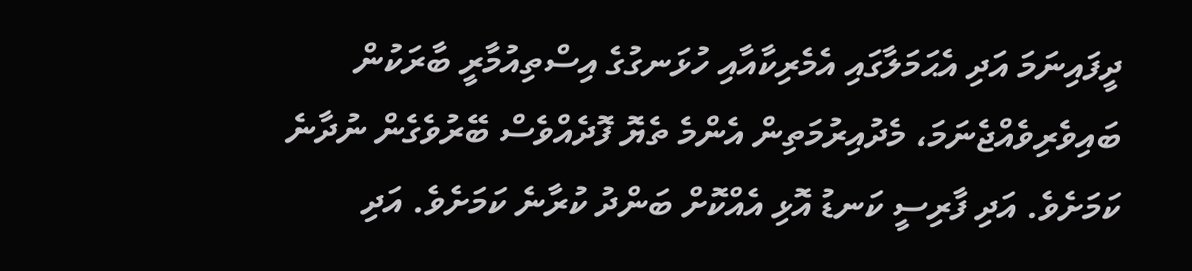ދީފައިނަމަ އަދި އެޙަމަލާގައި އެމެރިކާއާއި ހުޅަނގުގެ އިސްތިއުމާރީ ބާރަކުން ބައިވެރިވެއްޖެނަމަ، މެދުއިރުމަތިން އެންމެ ތެޔޮ ފޮދެއްވެސް ބޭރުވެގެން ނުދާނެ ކަމަށެވެ. އަދި ފާރިސީ ކަނޑު އޮޅި އެއްކޮށް ބަންދު ކުރާނެ ކަމަށެވެ. އަދި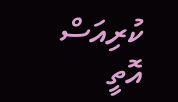ކުރިއަސް އޮތީ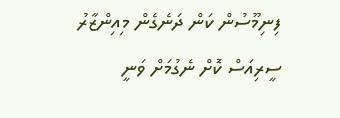ފިނިމޫސުން ކަން ދަނެގެން މިއިންޒާރު ސީރިއަސް ކޮށް ނެގުމަށް ވަނީ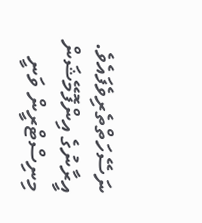ނަސޭހަތްތެރިވެފައެވެ.
އީރާނުގެ އިންފޮމޭޝަން މިނިސްޓްރީން ވަނީ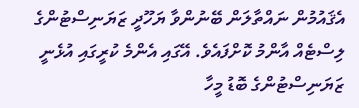އެޤައުމުން ނައްތާލަން ބޭނުންވާ ޔަހޫދީ ޒަޔަނިސްޓުންގެ ލިސްޓެއް އާންމު ކޮށްފައެވެ. އޭގައި އެންމެ ކުރީގައި އުޅެނީ ޒަޔަނިސްޓުންގެ ބޮޑު މީހާ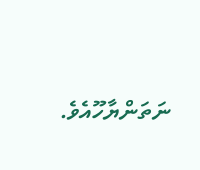ނަތަންޔާހޫއެވެ.